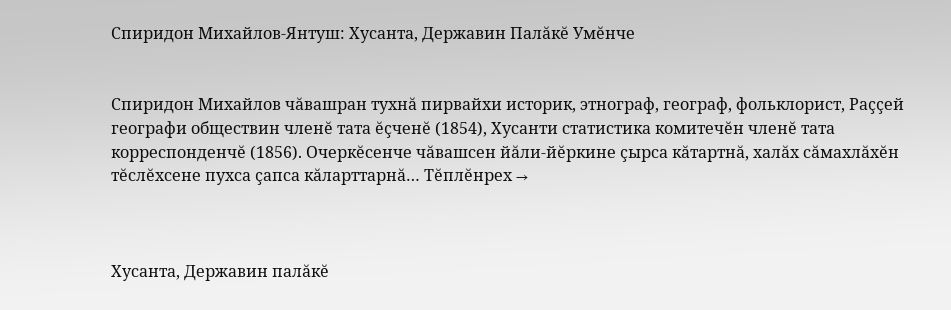Спиридон Михайлов-Янтуш: Хусанта, Державин Палăкĕ Умĕнче


Спиридон Михайлов чăвашран тухнă пирвайхи историк, этнограф, географ, фольклорист, Раççей географи обществин членĕ тата ĕçченĕ (1854), Хусанти статистика комитечĕн членĕ тата корреспонденчĕ (1856). Очеркĕсенче чăвашсен йăли-йĕркине çырса кăтартнă, халăх сăмахлăхĕн тĕслĕхсене пухса çапса кăларттарнă… Тĕплĕнрех →



Хусанта, Державин палăкĕ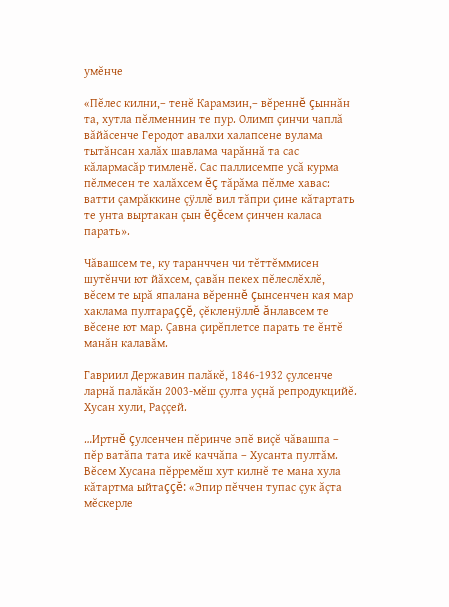умĕнче

«Пĕлес килни,– тенĕ Карамзин,– вĕреннĕ çыннăн та, хутла пĕлменнин те пур. Олимп çинчи чаплă вăйăсенче Геродот авалхи халапсене вулама тытăнсан халăх шавлама чарăннă та сас кăлармасăр тимленĕ. Сас паллисемпе усă курма пĕлмесен те халăхсем ĕç тăрăма пĕлме хавас: ватти çамрăккине çÿллĕ вил тăпри çине кăтартать те унта выртакан çын ĕçĕсем çинчен каласа парать».

Чăвашсем те, ку таранччен чи тĕттĕммисен шутĕнчи ют йăхсем, çавăн пекех пĕлеслĕхлĕ, вĕсем те ырă япалана вĕреннĕ çынсенчен кая мар хаклама пултараççĕ, çĕкленÿллĕ ăнлавсем те вĕсене ют мар. Çавна çирĕплетсе парать те ĕнтĕ манăн калавăм.

Гавриил Державин палăкĕ, 1846-1932 çулсенче ларнă палăкăн 2003-мĕш çулта уçнă репродукцийĕ. Хусан хули, Раççей.

…Иртнĕ çулсенчен пĕринче эпĕ виçĕ чăвашпа – пĕр ватăпа тата икĕ каччăпа – Хусанта пултăм. Вĕсем Хусана пĕрремĕш хут килнĕ те мана хула кăтартма ыйтаççĕ: «Эпир пĕччен тупас çук ăçта мĕскерле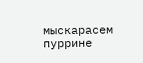мыскарасем пуррине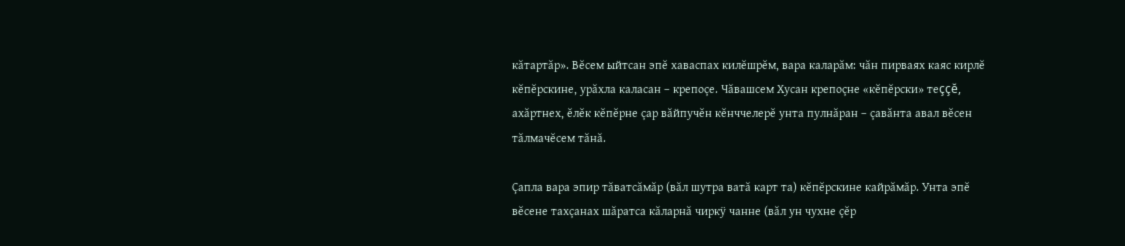кăтартăр». Вĕсем ыйтсан эпĕ хаваспах килĕшрĕм, вара каларăм: чăн пирваях каяс кирлĕ кĕпĕрскине, урăхла каласан – крепоçе. Чăвашсем Хусан крепоçне «кĕпĕрски» теççĕ, ахăртнех, ĕлĕк кĕпĕрне çар вăйпучĕн кĕнччелерĕ унта пулнăран – çавăнта авал вĕсен тăлмачĕсем тăнă.

Çапла вара эпир тăватсăмăр (вăл шутра ватă карт та) кĕпĕрскине кайрăмăр. Унта эпĕ вĕсене тахçанах шăратса кăларнă чиркÿ чанне (вăл ун чухне çĕр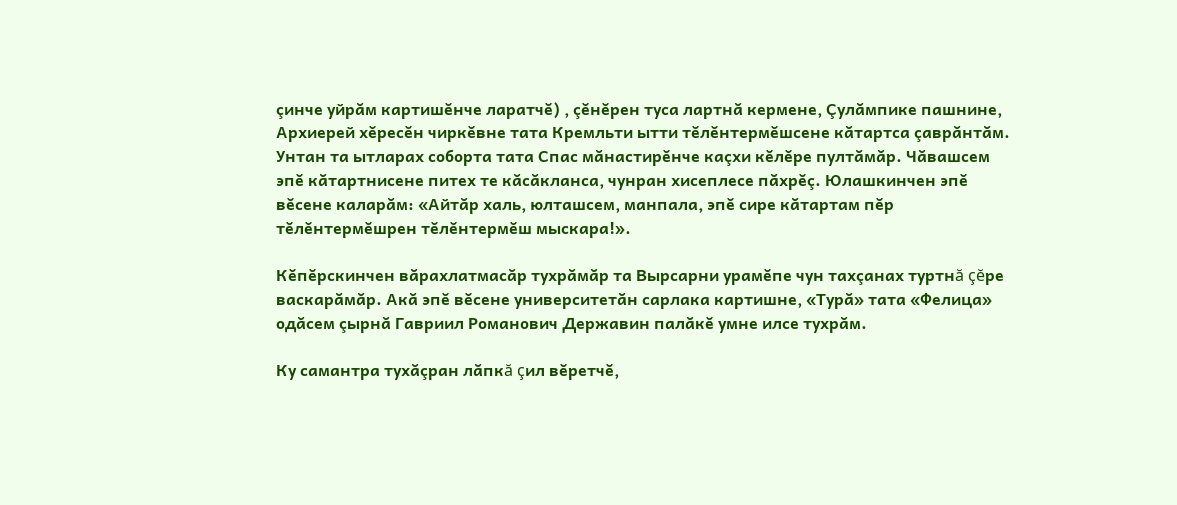çинче уйрăм картишĕнче ларатчĕ) , çĕнĕрен туса лартнă кермене, Çулăмпике пашнине, Архиерей хĕресĕн чиркĕвне тата Кремльти ытти тĕлĕнтермĕшсене кăтартса çаврăнтăм. Унтан та ытларах соборта тата Спас мăнастирĕнче каçхи кĕлĕре пултăмăр. Чăвашсем эпĕ кăтартнисене питех те кăсăкланса, чунран хисеплесе пăхрĕç. Юлашкинчен эпĕ вĕсене каларăм: «Айтăр халь, юлташсем, манпала, эпĕ сире кăтартам пĕр тĕлĕнтермĕшрен тĕлĕнтермĕш мыскара!».

Кĕпĕрскинчен вăрахлатмасăр тухрăмăр та Вырсарни урамĕпе чун тахçанах туртнă çĕре васкарăмăр. Акă эпĕ вĕсене университетăн сарлака картишне, «Турă» тата «Фелица» одăсем çырнă Гавриил Романович Державин палăкĕ умне илсе тухрăм.

Ку самантра тухăçран лăпкă çил вĕретчĕ,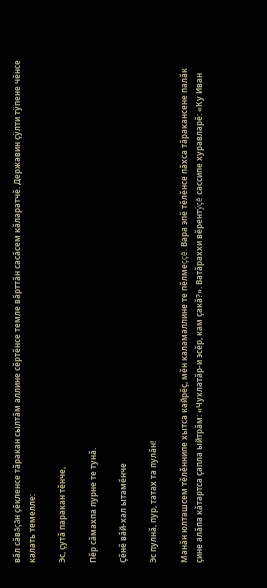вăл сăвăçăн çĕкленсе тăракан сылтăм аллине сĕртĕнсе темле вăрттăн сасăсем кăларатчĕ. Державин çÿлти тÿпене чĕнсе калать темелле:

Эс, çутă паракан тĕнче,

Пĕр сăмахпа пурне те тунă.

Çĕнĕ вăй-хал ытамĕнче

Эс пулнă, пур, татах та пулăн!

Манăн юлташсем тĕлĕннипе хытса кайрĕç, мĕн каламаллине те пĕлмеççĕ. Вара эпĕ тĕлĕнсе пăхса тăракансене палăк çине алăпа кăтартса çапла ыйтрăм: «Чухлатăр-и эсĕр, кам çакă?». Ватăраххи вĕрентÿçĕ сассипе хуравларĕ: «Ку Иван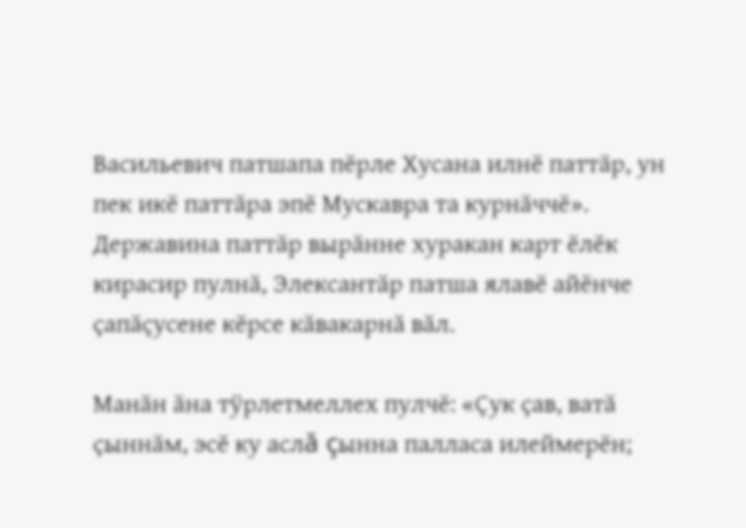Васильевич патшапа пĕрле Хусана илнĕ паттăр, ун пек икĕ паттăра эпĕ Мускавра та курнăччĕ». Державина паттăр вырăнне хуракан карт ĕлĕк кирасир пулнă, Элексантăр патша ялавĕ айĕнче çапăçусене кĕрсе кăвакарнă вăл.

Манăн ăна тÿрлетмеллех пулчĕ: «Çук çав, ватă çыннăм, эсĕ ку аслă çынна палласа илеймерĕн;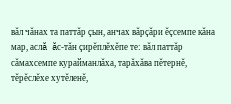вăл чăнах та паттăр çын, анчах вăрçăри ĕçсемпе кăна мар, аслă ăс-тăн çирĕплĕхĕпе те: вăл паттăр сăмахсемпе курайманлăха, тарăхăва пĕтернĕ, тĕрĕслĕхе хутĕленĕ,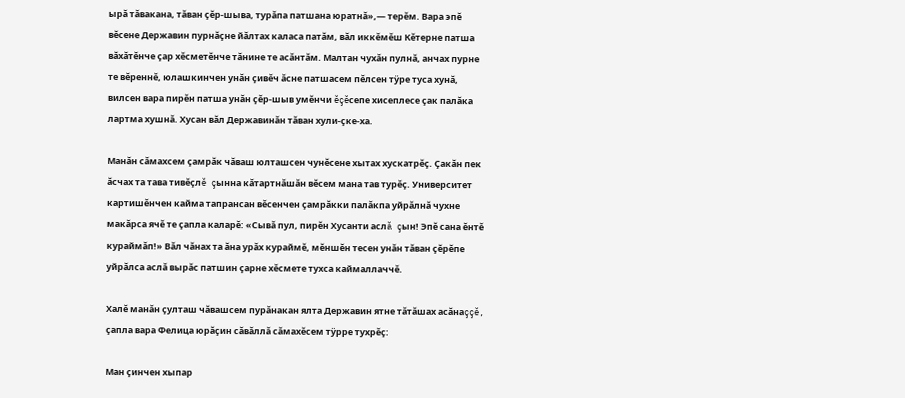ырă тăвакана, тăван çĕр-шыва, турăпа патшана юратнă»,— терĕм. Вара эпĕ вĕсене Державин пурнăçне йăлтах каласа патăм, вăл иккĕмĕш Кĕтерне патша вăхăтĕнче çар хĕсметĕнче тăнине те асăнтăм. Малтан чухăн пулнă, анчах пурне те вĕреннĕ, юлашкинчен унăн çивĕч ăсне патшасем пĕлсен тÿре туса хунă, вилсен вара пирĕн патша унăн çĕр-шыв умĕнчи ĕçĕсепе хисеплесе çак палăка лартма хушнă. Хусан вăл Державинăн тăван хули-çке-ха.

Манăн сăмахсем çамрăк чăваш юлташсен чунĕсене хытах хускатрĕç. Çакăн пек ăсчах та тава тивĕçлĕ çынна кăтартнăшăн вĕсем мана тав турĕç. Университет картишĕнчен кайма тапрансан вĕсенчен çамрăкки палăкпа уйрăлнă чухне макăрса ячĕ те çапла каларĕ: «Сывă пул, пирĕн Хусанти аслă çын! Эпĕ сана ĕнтĕ кураймăп!» Вăл чăнах та ăна урăх кураймĕ, мĕншĕн тесен унăн тăван çĕрĕпе уйрăлса аслă вырăс патшин çарне хĕсмете тухса каймаллаччĕ.

Халĕ манăн çулташ чăвашсем пурăнакан ялта Державин ятне тăтăшах асăнаççĕ, çапла вара Фелица юрăçин сăвăллă сăмахĕсем тÿрре тухрĕç:

Ман çинчен хыпар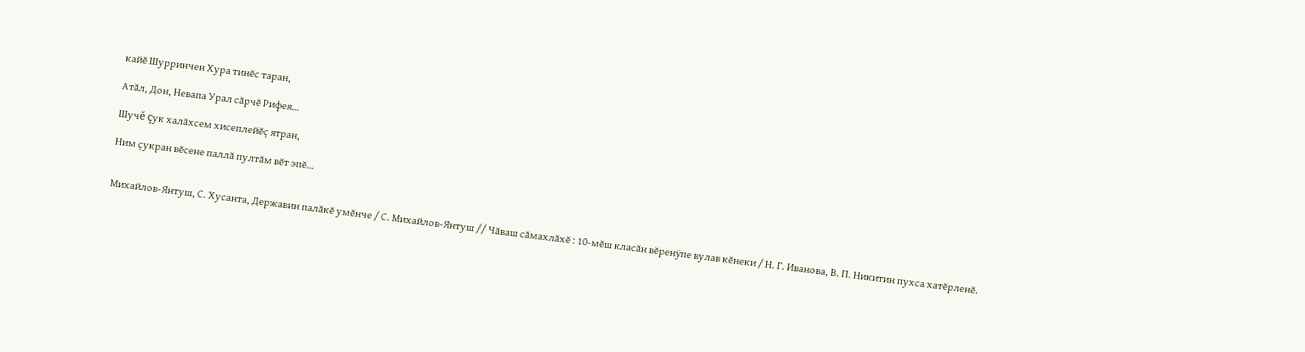кайĕ Шурринчен Хура тинĕс таран,

Атăл, Дон, Невапа Урал сăрчĕ Рифея…

Шучĕ çук халăхсем хисеплейĕç ятран,

Ним çукран вĕсене паллă пултăм вĕт эпĕ…


Михайлов-Янтуш, С. Хусанта, Державин палăкĕ умĕнче / С. Михайлов-Янтуш // Чăваш сăмахлăхĕ : 10-мĕш класăн вĕренÿпе вулав кĕнеки / Н. Г. Иванова, В. П. Никитин пухса хатĕрленĕ.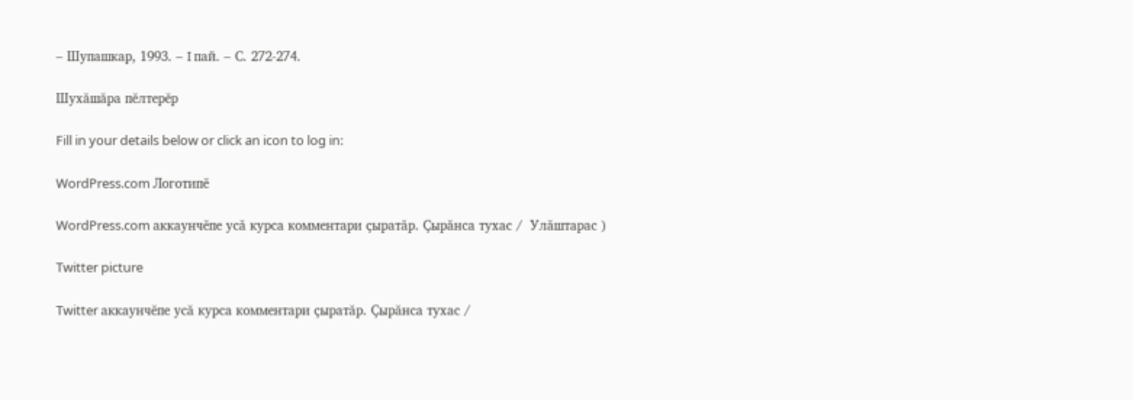– Шупашкар, 1993. – I пай. – С. 272-274.

Шухăшăра пĕлтерĕр

Fill in your details below or click an icon to log in:

WordPress.com Логотипĕ

WordPress.com аккаунчĕпе усă курса комментари çыратăр. Çырăнса тухас /  Улăштарас )

Twitter picture

Twitter аккаунчĕпе усă курса комментари çыратăр. Çырăнса тухас /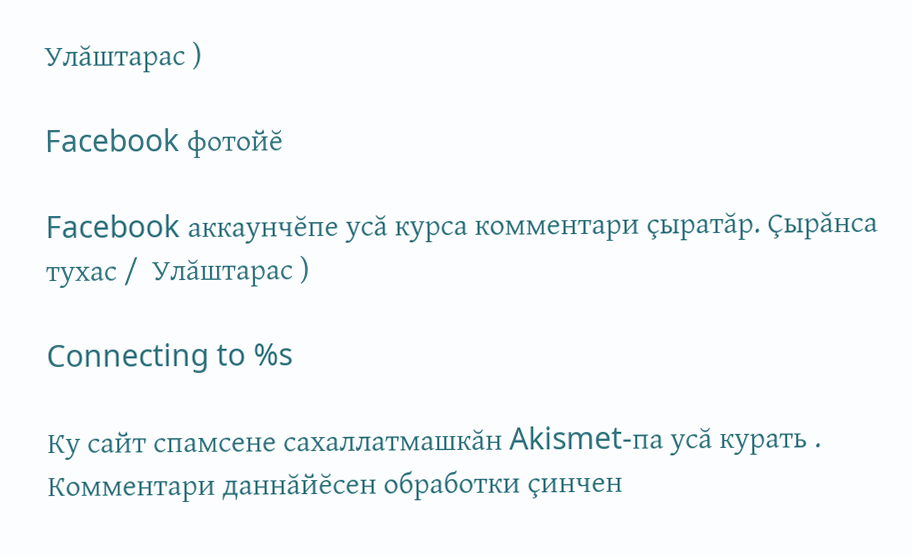Улăштарас )

Facebook фотойĕ

Facebook аккаунчĕпе усă курса комментари çыратăр. Çырăнса тухас /  Улăштарас )

Connecting to %s

Ку сайт спамсене сахаллатмашкăн Akismet-па усă курать . Комментари даннăйĕсен обработки çинчен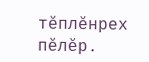тĕплĕнрех пĕлĕр.